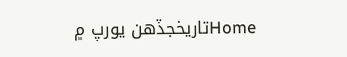Homeتاريخجڏهن يورپ ۾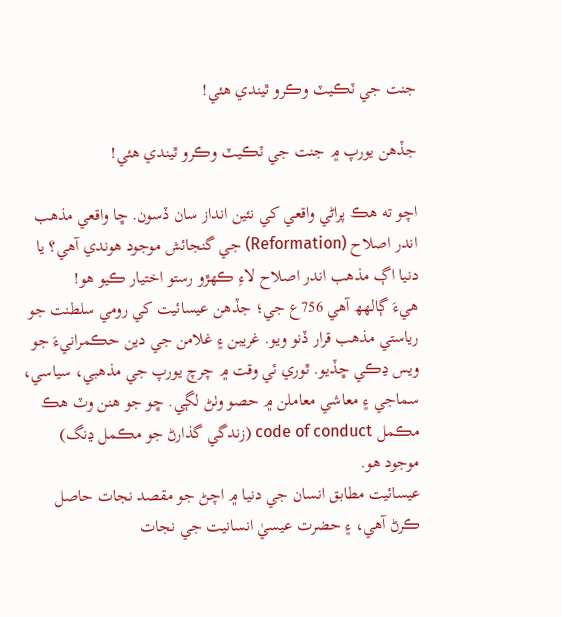جنت جي ٽڪيٽ وڪرو ٿيندي هئي!

جڏهن يورپ ۾ جنت جي ٽڪيٽ وڪرو ٿيندي هئي!

اچو ته هڪ پراڻي واقعي کي نئين انداز سان ڏسون. ڇا واقعي مذهب اندر اصلاح (Reformation) جي گنجائش موجود هوندي آهي؟ يا دنيا اڳ مذهب اندر اصلاح لاءِ ڪھڙو رستو اختيار ڪيو هو!
هيءَ ڳالهھ آھي 756ع جي؛ جڏهن عيسائيت کي رومي سلطنت جو رياستي مذهب قرار ڏنو ويو. غريبن ۽ غلامن جي دين حڪمرانيءَ جو ويس ڍڪي ڇڏيو. ٿوري ئي وقت ۾ چرچ يورپ جي مذهبي، سياسي، سماجي ۽ معاشي معاملن ۾ حصو وٺڻ لڳي. ڇو جو هنن وٽ هڪ مڪمل code of conduct (زندگي گذارڻ جو مڪمل ڍنگ) موجود هو.
عيسائيت مطابق انسان جي دنيا ۾ اچڻ جو مقصد نجات حاصل ڪرڻ آهي، ۽ حضرت عيسيٰ انسانيت جي نجات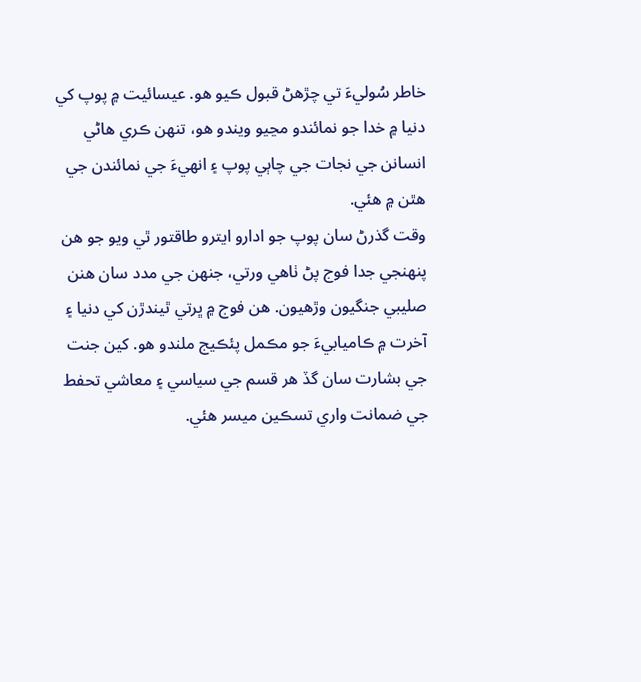خاطر سُوليءَ تي چڙهڻ قبول ڪيو هو. عيسائيت ۾ پوپ کي دنيا ۾ خدا جو نمائندو مڃيو ويندو هو، تنھن ڪري هاڻي انسانن جي نجات جي چاٻي پوپ ۽ انهيءَ جي نمائندن جي هٿن ۾ هئي.
وقت گذرڻ سان پوپ جو ادارو ايترو طاقتور ٿي ويو جو هن پنھنجي جدا فوج پڻ ٺاهي ورتي، جنھن جي مدد سان هنن صليبي جنگيون وڙهيون. هن فوج ۾ ڀرتي ٿيندڙن کي دنيا ۽ آخرت ۾ ڪاميابيءَ جو مڪمل پئڪيج ملندو هو. کين جنت جي بشارت سان گڏ هر قسم جي سياسي ۽ معاشي تحفط جي ضمانت واري تسڪين ميسر هئي.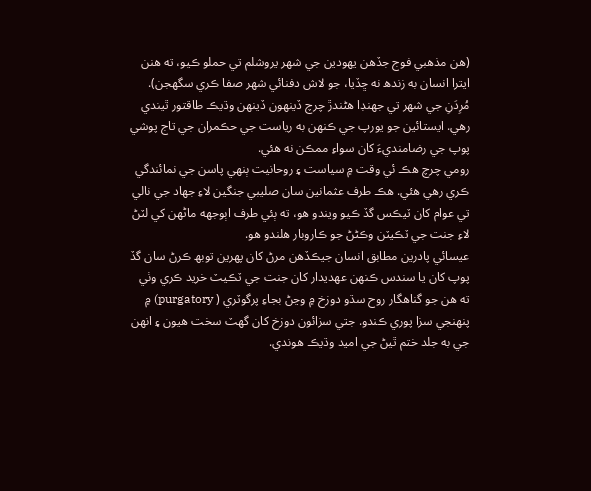(هن مذهبي فوج جڏھن يھودين جي شھر يروشلم تي حملو ڪيو، ته هنن ايترا انسان به زندھ نه ڇڏيا، جو لاش دفنائي شھر صفا ڪري سگهجن). مُرِدَنِ جي شھر تي جهنڊا هڻندڙ چرچ ڏينھون ڏينھن وڌيڪ طاقتور ٿيندي رهي. ايستائين جو يورپ جي ڪنھن به رياست جي حڪمران جي تاج پوشي پوپ جي رضامنديءَ کان سواءِ ممڪن نه هئي.
رومي چرچ هڪ ئي وقت ۾ سياست ۽ روحانيت ٻنهي پاسن جي نمائندگي ڪري رهي هئي. هڪ طرف عثمانين سان صليبي جنگين لاءِ جھاد جي نالي تي عوام کان ٽيڪس گڏ ڪيو ويندو هو، ته ٻئي طرف اٻوجهه ماڻهن کي لٽڻ لاءِ جنت جي ٽڪيٽن وڪڻڻ جو ڪاروبار هلندو هو.
عيسائي پادرين مطابق انسان جيڪڏهن مرڻ کان پھرين توبھ ڪرڻ سان گڏ پوپ کان يا سندس ڪنھن عھديدار کان جنت جي ٽڪيٽ خريد ڪري وٺي ته ھن جو گناهگار روح سڌو دوزخ ۾ وڃڻ بجاءِ پرگوٽري ( purgatory) ۾ پنھنجي سزا پوري ڪندو. جتي سزائون دوزخ کان گهٽ سخت هيون ۽ انهن جي به جلد ختم ٿيڻ جي اميد وڌيڪ هوندي.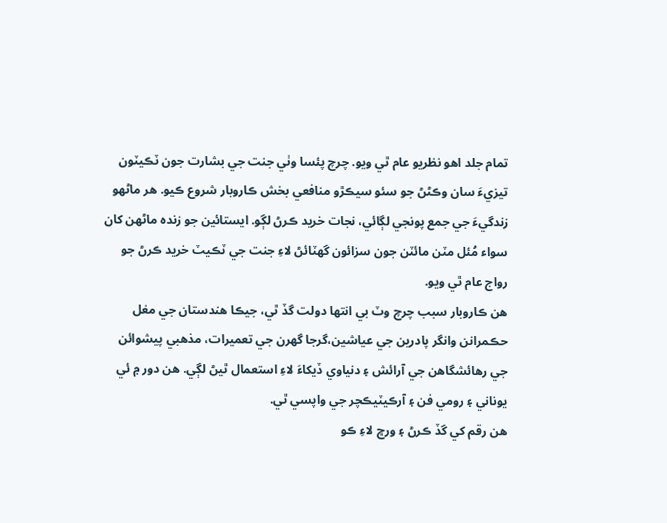تمام جلد اهو نظريو عام ٿي ويو. چرچ پئسا وٺي جنت جي بشارت جون ٽڪيٽون تيزيءَ سان وڪڻڻ جو سئو سيڪڙو منافعي بخش ڪاروبار شروع ڪيو. هر ماڻهو زندگيءَ جي جمع پونجي لڳائي، نجات خريد ڪرڻ لڳو. ايستائين جو زنده ماڻهن کان سواء مُئل مٽن مائٽن جون سزائون گهٽائڻ لاءِ جنت جي ٽڪيٽ خريد ڪرڻ جو رواج عام ٿي ويو.
هن ڪاروبار سبب چرچ وٽ بي انتھا دولت گڏ ٿي، جيڪا ھندستان جي مغل حڪمرانن وانگر پادرين جي عياشين،گرجا گهرن جي تعميرات، مذهبي پيشوائن جي رهائشگاهن جي آرائش ۽ دنياوي ڏيکاءَ لاءِ استعمال ٿيڻ لڳي. هن دور ۾ ئي يوناني ۽ رومي فن ۽ آرڪيٽيڪچر جي واپسي ٿي.
هن رقم کي گڏ ڪرڻ ۽ ورڇ لاءِ ڪو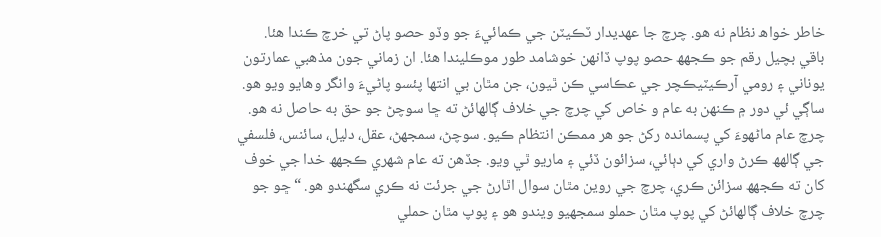خاطر خواھ نظام نه هو. چرچ جا عھديدار ٽڪيٽن جي ڪمائيءَ جو وڏو حصو پاڻ تي خرچ ڪندا هئا. باقي بچيل رقم جو ڪجهھ حصو پوپ ڏانھن خوشامد طور موڪليندا هئا. ان زماني جون مذهبي عمارتون يوناني ۽ رومي آرڪيٽيڪچر جي عڪاسي ڪن ٿيون، جن مٿان بي انتھا پئسو پاڻيءَ وانگر وهايو ويو هو.
ساڳي ئي دور ۾ ڪنھن به عام و خاص کي چرچ جي خلاف ڳالهائڻ ته ڇا سوچڻ جو حق به حاصل نه هو. چرچ عام ماڻهوءَ کي پسمانده رکڻ جو هر ممڪن انتظام ڪيو. سوچڻ، سمجهڻ، عقل، دليل، سائنس، فلسفي جي ڳالهھ ڪرڻ واري کي دٻائي، سزائون ڏئي ۽ ماريو ٿي ويو. جڏھن ته عام شھري ڪجهھ خدا جي خوف کان ته ڪجهھ سزائن ڪري، چرچ جي روين مٿان سوال اٿارڻ جي جرئت نه ڪري سگهندو هو. “ڇو جو چرچ خلاف ڳالهائڻ کي پوپ مٿان حملو سمجهيو ويندو هو ۽ پوپ مٿان حملي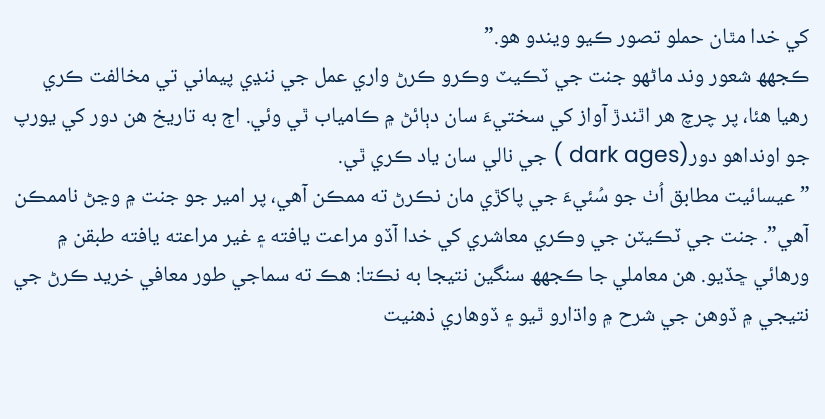کي خدا مٿان حملو تصور ڪيو ويندو هو.”
ڪجهھ شعور وند ماڻهو جنت جي ٽڪيٽ وڪرو ڪرڻ واري عمل جي ننڍي پيماني تي مخالفت ڪري رهيا هئا، پر چرچ هر اٿندڙ آواز کي سختيءَ سان دٻائڻ ۾ ڪامياب ٿي وئي. اڄ به تاريخ هن دور کي يورپ جو اونداهو دور(dark ages ) جي نالي سان ياد ڪري ٿي.
” عيسائيت مطابق اُٺ جو سُئيءَ جي پاکڙي مان نڪرڻ ته ممڪن آهي، پر امير جو جنت ۾ وڃڻ ناممڪن آهي”. جنت جي ٽڪيٽن جي وڪري معاشري کي خدا آڏو مراعت يافته ۽ غير مراعته يافته طبقن ۾ ورهائي ڇڏيو. هن معاملي جا ڪجهھ سنگين نتيجا به نڪتا: هڪ ته سماجي طور معافي خريد ڪرڻ جي نتيجي ۾ ڏوهن جي شرح ۾ واڌارو ٿيو ۽ ڏوهاري ذهنيت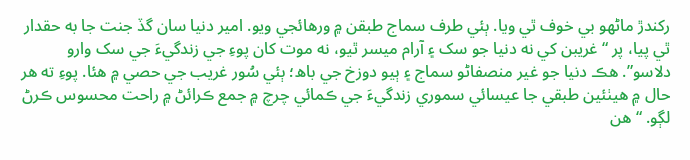رکندڙ ماڻهو بي خوف ٿي ويا. ٻئي طرف سماج طبقن ۾ ورهائجي ويو. امير دنيا سان گڏ جنت جا به حقدار ٿي پيا، پر “غريبن کي نه دنيا جو سک ۽ آرام ميسر ٿيو، نه موت کان پوءِ جي زندگيءَ جي سک وارو دلاسو”. هڪ دنيا جو غير منصفاڻو سماج ۽ ٻيو دوزخ جي باھ؛ ٻئي سُور غريب جي حصي ۾ هئا. پوءِ ته هر حال ۾ هيٺئين طبقي جا عيسائي سموري زندگيءَ جي ڪمائي چرچ ۾ جمع ڪرائڻ ۾ راحت محسوس ڪرڻ لڳو. “هن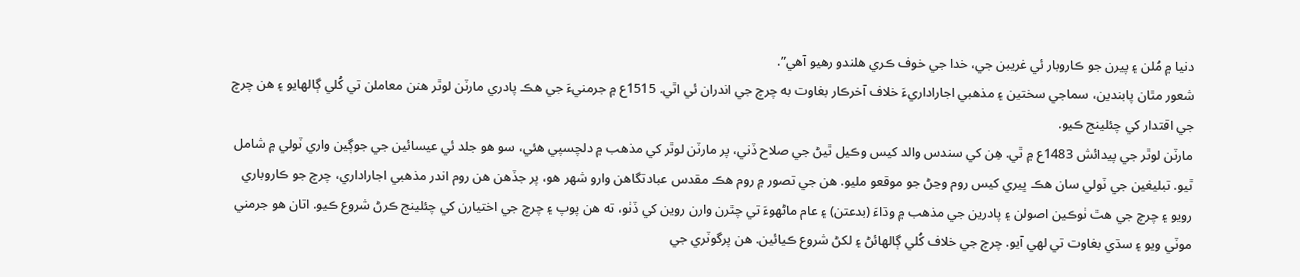دنيا ۾ مُلن ۽ پيرن جو ڪاروبار ئي غريبن جي، خدا جي خوف ڪري هلندو رهيو آهي”.
شعور مٿان پابندين، سماجي سختين ۽ مذهبي اجاراداريءَ خلاف آخرڪار بغاوت به چرچ جي اندران ئي اٿي. 1515ع ۾ جرمنيءَ جي هڪ پادري مارٽن لوٿر هنن معاملن تي کُلي ڳالهايو ۽ هن چرچ جي اقتدار کي چئلينج ڪيو.
مارٽن لوٿر جي پيدائش 1483ع ۾ ٿي. هِن کي سندس والد کيس وڪيل ٿيڻ جي صلاح ڏني، پر مارٽن لوٿر کي مذهب ۾ دلچسپي هئي، سو هو جلد ئي عيسائين جي جوڳين واري ٽولي ۾ شامل ٿيو. تبليغين جي ٽولي سان هڪ ڀيري کيس روم وڃڻ جو موقعو مليو. هن جي تصور ۾ روم هڪ مقدس عبادتگاهن وارو شھر هو، پر جڏھن هن روم اندر مذهبي اجاراداري، چرچ جو ڪاروباري رويو ۽ چرچ جي هٿ ٺوڪين اصولن ۽ پادرين جي مذهب ۾ وڌاءَ (بدعتن) ۽ عام ماڻهوءَ تي چٿرن وارن روين کي ڏٺو، ته هن پوپ ۽ چرچ جي اختيارن کي چئلينج ڪرڻ شروع ڪيو. اتان هو جرمني موٽي ويو ۽ سڌي بغاوت تي لھي آيو. چرچ جي خلاف کُلي ڳالهائڻ ۽ لکڻ شروع ڪيائين. هن پرگوٽري جي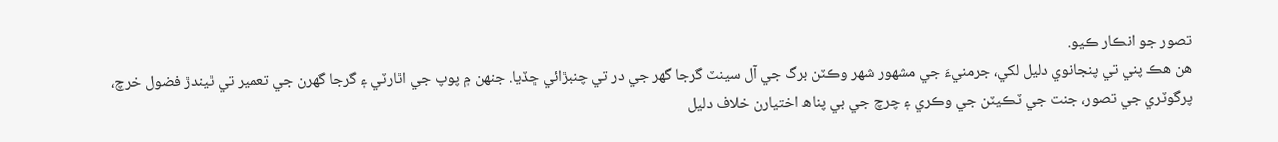تصور جو انڪار ڪيو.
هن هڪ پني تي پنجانوي دليل لکي، جرمنيءَ جي مشھور شھر وڪٽن برگ جي آل سينٽ گرجا گهر جي در تي چنبڙائي ڇڏيا. جنھن ۾ پوپ جي اٿارٽي ۽ گرجا گهرن جي تعمير تي ٿيندڙ فضول خرچ، پرگوٽري جي تصور، جنت جي ٽڪيٽن جي وڪري ۽ چرچ جي بي پناھ اختيارن خلاف دليل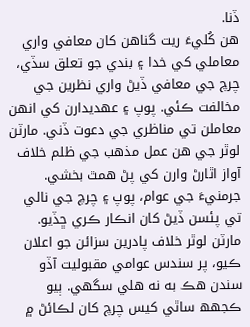ڏنا.
هن کُليءَ ريت گناهن کان معافي واري معاملي کي خدا ۽ بندي جو تعلق سڏي، چرچ جي معافي ڏيڻ واري نظرين جي مخالفت ڪئي. پوپ ۽ عھديدارن کي انهن معاملن تي مناظري جي دعوت ڏني. مارٽن لوٿر جي هن عمل مذهب جي ظلم خلاف آواز اٿارڻ وارن کي پڻ همٿ بخشي. جرمنيءَ جي عوام، پوپ ۽ چرچ جي نالي تي پئسن ڏيڻ کان انڪار ڪري ڇڏيو.
مارٽن لوٿر خلاف پادرين سزائن جو اعلان ڪيو، پر سندس عوامي مقبوليت آڏو سندن هڪ به نه هلي سگهي. ٻيو ڪجهھ ساٿي کيس چرچ کان لڪائڻ ۾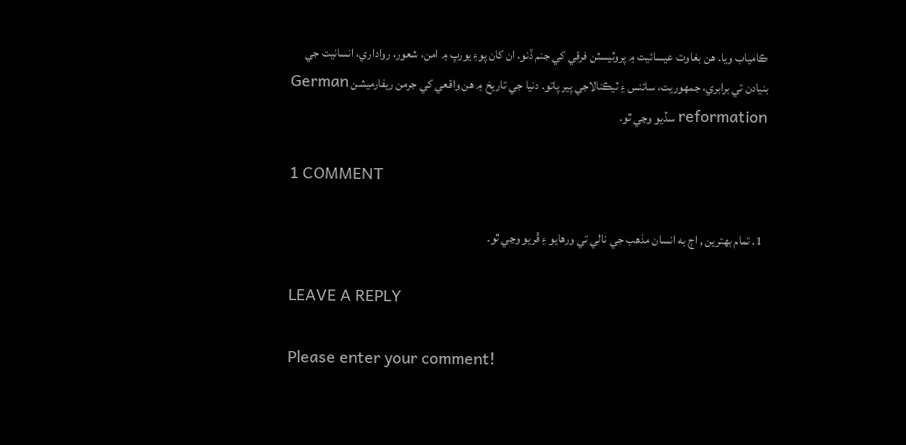ڪامياب ويا. هن بغاوت عيسائيت ۾ پروٽيسٽن فرقي کي جنم ڏنو. ان کان پوءِ يورپ ۾ امن، شعور، رواداري، انسانيت جي بنيادن تي برابري، جمهوريت، سائنس ۽ ٽيڪنالاجي پير پاتو. دنيا جي تاريخ ۾ هن واقعي کي جرمن ريفارميشن German reformation سڏيو وڃي ٿو.

1 COMMENT

  1. تمام بھترين , اڄ به انسان مذهب جي نالي تي ورهايو ۽ ڦريو وڃي ٿو۔

LEAVE A REPLY

Please enter your comment!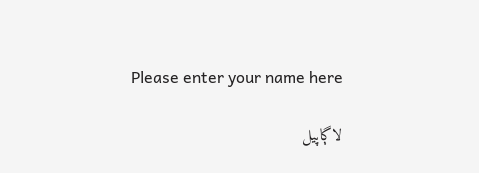Please enter your name here

لاڳاپيل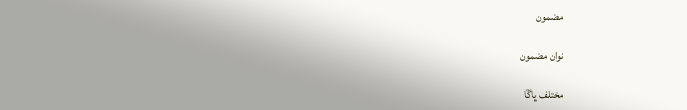مضمون

نوان مضمون

مختلف ڀاڱا